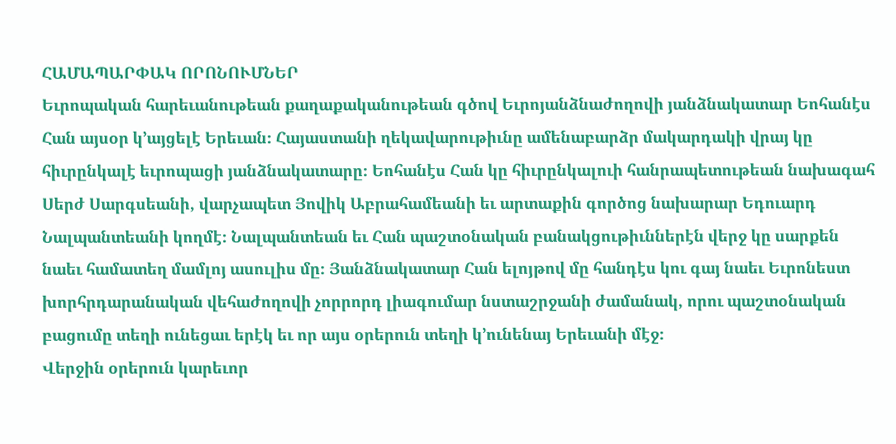ՀԱՄԱՊԱՐՓԱԿ ՈՐՈՆՈՒՄՆԵՐ
Եւրոպական հարեւանութեան քաղաքականութեան գծով Եւրոյանձնաժողովի յանձնակատար Եոհանէս Հան այսօր կ՚այցելէ Երեւան։ Հայաստանի ղեկավարութիւնը ամենաբարձր մակարդակի վրայ կը հիւրընկալէ եւրոպացի յանձնակատարը։ Եոհանէս Հան կը հիւրընկալուի հանրապետութեան նախագահ Սերժ Սարգսեանի, վարչապետ Յովիկ Աբրահամեանի եւ արտաքին գործոց նախարար Եդուարդ Նալպանտեանի կողմէ։ Նալպանտեան եւ Հան պաշտօնական բանակցութիւններէն վերջ կը սարքեն նաեւ համատեղ մամլոյ ասուլիս մը։ Յանձնակատար Հան ելոյթով մը հանդէս կու գայ նաեւ Եւրոնեստ խորհրդարանական վեհաժողովի չորրորդ լիագումար նստաշրջանի ժամանակ, որու պաշտօնական բացումը տեղի ունեցաւ երէկ եւ որ այս օրերուն տեղի կ՚ունենայ Երեւանի մէջ։
Վերջին օրերուն կարեւոր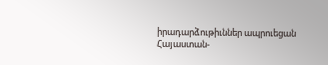իրադարձութիւններ ապրուեցան Հայաստան-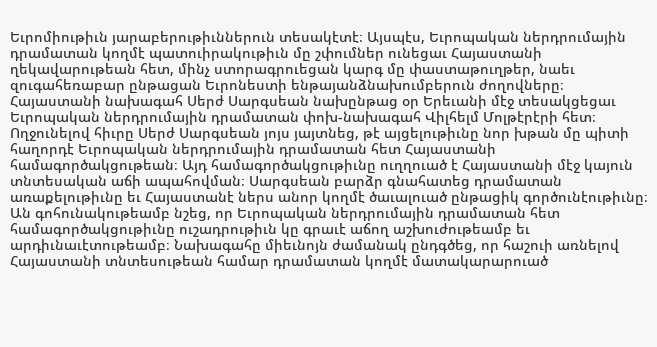Եւրոմիութիւն յարաբերութիւններուն տեսակէտէ։ Այսպէս, Եւրոպական ներդրումային դրամատան կողմէ պատուիրակութիւն մը շփումներ ունեցաւ Հայաստանի ղեկավարութեան հետ, մինչ ստորագրուեցան կարգ մը փաստաթուղթեր, նաեւ զուգահեռաբար ընթացան Եւրոնեստի ենթայանձնախումբերուն ժողովները։
Հայաստանի նախագահ Սերժ Սարգսեան նախընթաց օր Երեւանի մէջ տեսակցեցաւ Եւրոպական ներդրումային դրամատան փոխ-նախագահ Վիլհելմ Մոլթէրէրի հետ։ Ողջունելով հիւրը Սերժ Սարգսեան յոյս յայտնեց, թէ այցելութիւնը նոր խթան մը պիտի հաղորդէ Եւրոպական ներդրումային դրամատան հետ Հայաստանի համագործակցութեան։ Այդ համագործակցութիւնը ուղղուած է Հայաստանի մէջ կայուն տնտեսական աճի ապահովման։ Սարգսեան բարձր գնահատեց դրամատան առաքելութիւնը եւ Հայաստանէ ներս անոր կողմէ ծաւալուած ընթացիկ գործունէութիւնը։ Ան գոհունակութեամբ նշեց, որ Եւրոպական ներդրումային դրամատան հետ համագործակցութիւնը ուշադրութիւն կը գրաւէ աճող աշխուժութեամբ եւ արդիւնաւէտութեամբ։ Նախագահը միեւնոյն ժամանակ ընդգծեց, որ հաշուի առնելով Հայաստանի տնտեսութեան համար դրամատան կողմէ մատակարարուած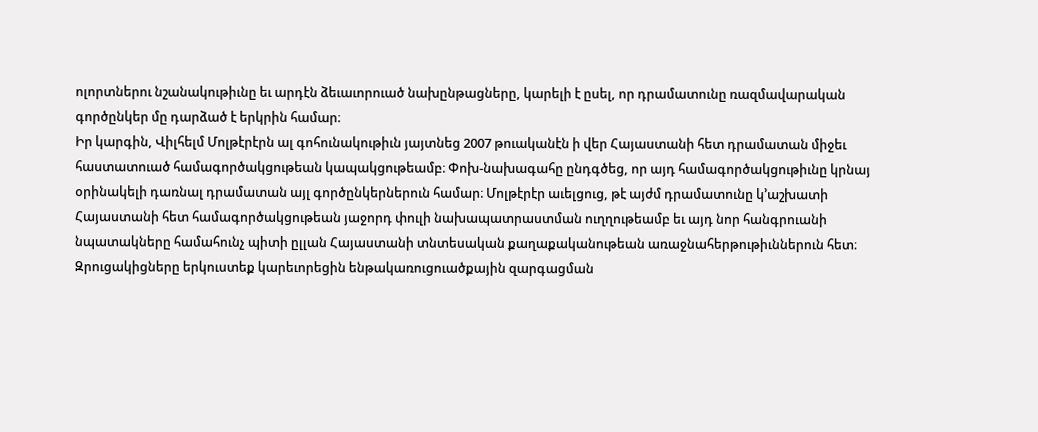ոլորտներու նշանակութիւնը եւ արդէն ձեւաւորուած նախընթացները, կարելի է ըսել, որ դրամատունը ռազմավարական գործընկեր մը դարձած է երկրին համար։
Իր կարգին, Վիլհելմ Մոլթէրէրն ալ գոհունակութիւն յայտնեց 2007 թուականէն ի վեր Հայաստանի հետ դրամատան միջեւ հաստատուած համագործակցութեան կապակցութեամբ։ Փոխ-նախագահը ընդգծեց, որ այդ համագործակցութիւնը կրնայ օրինակելի դառնալ դրամատան այլ գործընկերներուն համար։ Մոլթէրէր աւելցուց, թէ այժմ դրամատունը կ՚աշխատի Հայաստանի հետ համագործակցութեան յաջորդ փուլի նախապատրաստման ուղղութեամբ եւ այդ նոր հանգրուանի նպատակները համահունչ պիտի ըլլան Հայաստանի տնտեսական քաղաքականութեան առաջնահերթութիւններուն հետ։
Զրուցակիցները երկուստեք կարեւորեցին ենթակառուցուածքային զարգացման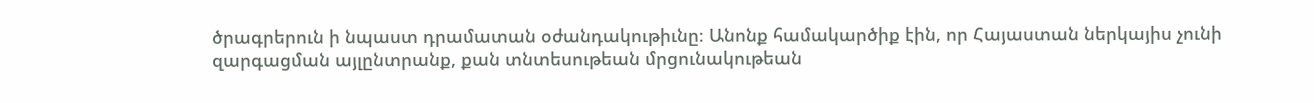ծրագրերուն ի նպաստ դրամատան օժանդակութիւնը։ Անոնք համակարծիք էին, որ Հայաստան ներկայիս չունի զարգացման այլընտրանք, քան տնտեսութեան մրցունակութեան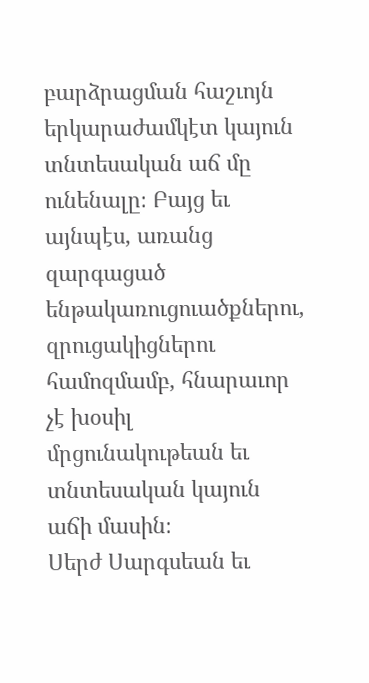բարձրացման հաշւոյն երկարաժամկէտ կայուն տնտեսական աճ մը ունենալը։ Բայց եւ այնպէս, առանց զարգացած ենթակառուցուածքներու, զրուցակիցներու համոզմամբ, հնարաւոր չէ խօսիլ մրցունակութեան եւ տնտեսական կայուն աճի մասին։
Սերժ Սարգսեան եւ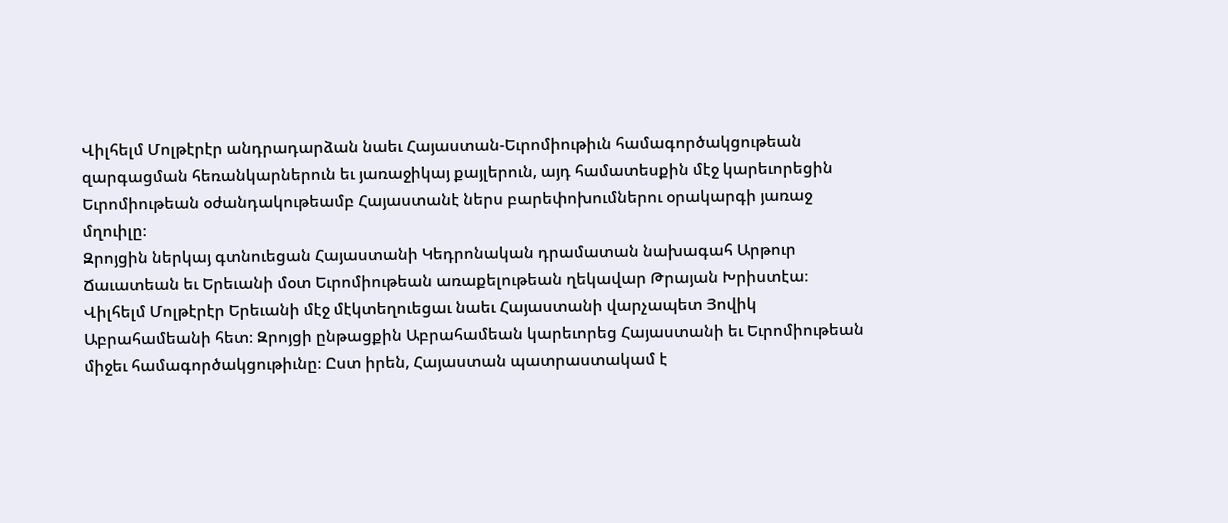Վիլհելմ Մոլթէրէր անդրադարձան նաեւ Հայաստան-Եւրոմիութիւն համագործակցութեան զարգացման հեռանկարներուն եւ յառաջիկայ քայլերուն, այդ համատեսքին մէջ կարեւորեցին Եւրոմիութեան օժանդակութեամբ Հայաստանէ ներս բարեփոխումներու օրակարգի յառաջ մղուիլը։
Զրոյցին ներկայ գտնուեցան Հայաստանի Կեդրոնական դրամատան նախագահ Արթուր Ճաւատեան եւ Երեւանի մօտ Եւրոմիութեան առաքելութեան ղեկավար Թրայան Խրիստէա։
Վիլհելմ Մոլթէրէր Երեւանի մէջ մէկտեղուեցաւ նաեւ Հայաստանի վարչապետ Յովիկ Աբրահամեանի հետ։ Զրոյցի ընթացքին Աբրահամեան կարեւորեց Հայաստանի եւ Եւրոմիութեան միջեւ համագործակցութիւնը։ Ըստ իրեն, Հայաստան պատրաստակամ է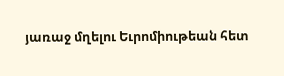յառաջ մղելու Եւրոմիութեան հետ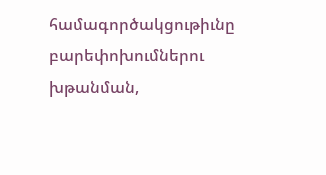համագործակցութիւնը բարեփոխումներու խթանման,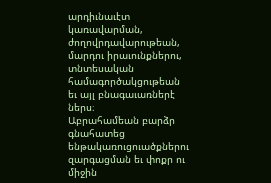արդիւնաւէտ կառավարման, ժողովրդավարութեան, մարդու իրաւունքներու, տնտեսական համագործակցութեան եւ այլ բնագաւառներէ ներս։
Աբրահամեան բարձր գնահատեց ենթակառուցուածքներու զարգացման եւ փոքր ու միջին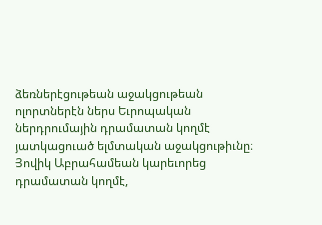ձեռներէցութեան աջակցութեան ոլորտներէն ներս Եւրոպական ներդրումային դրամատան կողմէ յատկացուած ելմտական աջակցութիւնը։ Յովիկ Աբրահամեան կարեւորեց դրամատան կողմէ,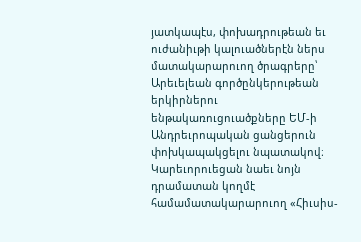յատկապէս, փոխադրութեան եւ ուժանիւթի կալուածներէն ներս մատակարարուող ծրագրերը՝ Արեւելեան գործընկերութեան երկիրներու ենթակառուցուածքները ԵՄ-ի Անդրեւրոպական ցանցերուն փոխկապակցելու նպատակով։ Կարեւորուեցան նաեւ նոյն դրամատան կողմէ համամատակարարուող «Հիւսիս-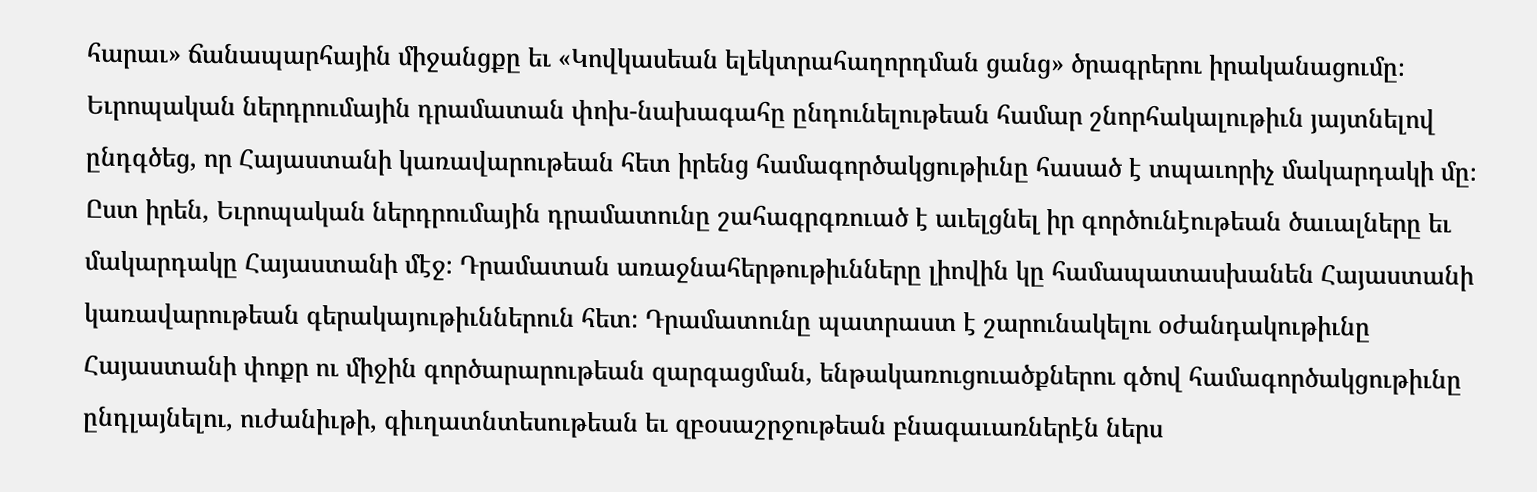հարաւ» ճանապարհային միջանցքը եւ «Կովկասեան ելեկտրահաղորդման ցանց» ծրագրերու իրականացումը։
Եւրոպական ներդրումային դրամատան փոխ-նախագահը ընդունելութեան համար շնորհակալութիւն յայտնելով ընդգծեց, որ Հայաստանի կառավարութեան հետ իրենց համագործակցութիւնը հասած է տպաւորիչ մակարդակի մը։ Ըստ իրեն, Եւրոպական ներդրումային դրամատունը շահագրգռուած է աւելցնել իր գործունէութեան ծաւալները եւ մակարդակը Հայաստանի մէջ։ Դրամատան առաջնահերթութիւնները լիովին կը համապատասխանեն Հայաստանի կառավարութեան գերակայութիւններուն հետ։ Դրամատունը պատրաստ է շարունակելու օժանդակութիւնը Հայաստանի փոքր ու միջին գործարարութեան զարգացման, ենթակառուցուածքներու գծով համագործակցութիւնը ընդլայնելու, ուժանիւթի, գիւղատնտեսութեան եւ զբօսաշրջութեան բնագաւառներէն ներս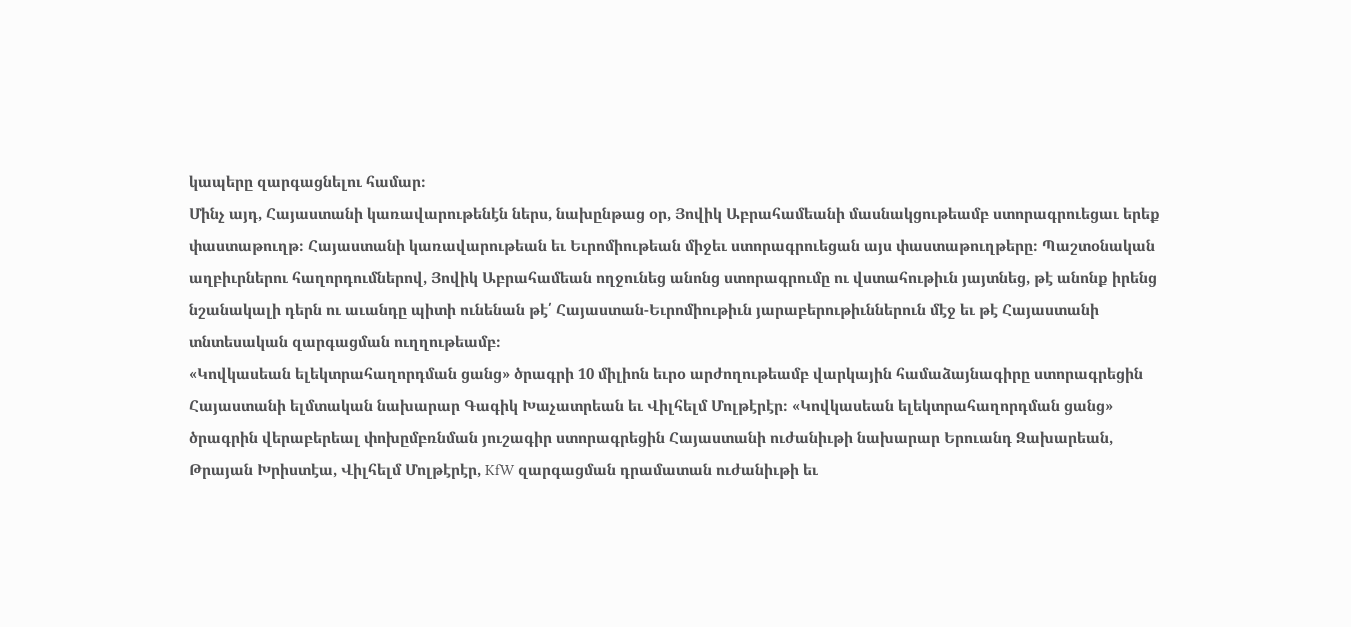կապերը զարգացնելու համար։
Մինչ այդ, Հայաստանի կառավարութենէն ներս, նախընթաց օր, Յովիկ Աբրահամեանի մասնակցութեամբ ստորագրուեցաւ երեք փաստաթուղթ։ Հայաստանի կառավարութեան եւ Եւրոմիութեան միջեւ ստորագրուեցան այս փաստաթուղթերը։ Պաշտօնական աղբիւրներու հաղորդումներով, Յովիկ Աբրահամեան ողջունեց անոնց ստորագրումը ու վստահութիւն յայտնեց, թէ անոնք իրենց նշանակալի դերն ու աւանդը պիտի ունենան թէ՛ Հայաստան-Եւրոմիութիւն յարաբերութիւններուն մէջ եւ թէ Հայաստանի տնտեսական զարգացման ուղղութեամբ։
«Կովկասեան ելեկտրահաղորդման ցանց» ծրագրի 10 միլիոն եւրօ արժողութեամբ վարկային համաձայնագիրը ստորագրեցին Հայաստանի ելմտական նախարար Գագիկ Խաչատրեան եւ Վիլհելմ Մոլթէրէր։ «Կովկասեան ելեկտրահաղորդման ցանց» ծրագրին վերաբերեալ փոխըմբռնման յուշագիր ստորագրեցին Հայաստանի ուժանիւթի նախարար Երուանդ Զախարեան, Թրայան Խրիստէա, Վիլհելմ Մոլթէրէր, KfW զարգացման դրամատան ուժանիւթի եւ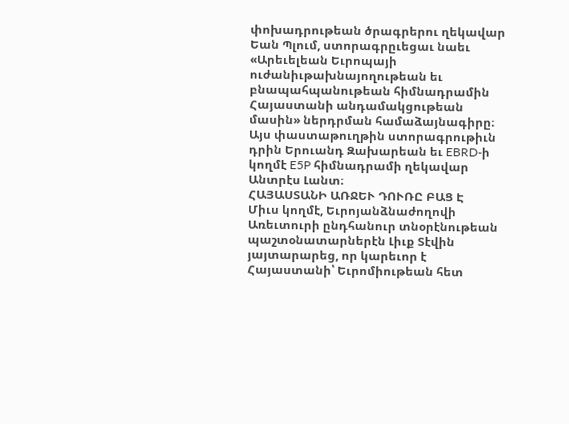փոխադրութեան ծրագրերու ղեկավար Եան Պլում, ստորագրըւեցաւ նաեւ «Արեւելեան Եւրոպայի ուժանիւթախնայողութեան եւ բնապահպանութեան հիմնադրամին Հայաստանի անդամակցութեան մասին» ներդրման համաձայնագիրը։ Այս փաստաթուղթին ստորագրութիւն դրին Երուանդ Զախարեան եւ EBRD-ի կողմէ E5P հիմնադրամի ղեկավար Անտրէս Լանտ։
ՀԱՅԱՍՏԱՆԻ ԱՌՋԵՒ ԴՈՒՌԸ ԲԱՑ Է
Միւս կողմէ, Եւրոյանձնաժողովի Առեւտուրի ընդհանուր տնօրէնութեան պաշտօնատարներէն Լիւք Տէվին յայտարարեց, որ կարեւոր է Հայաստանի՝ Եւրոմիութեան հետ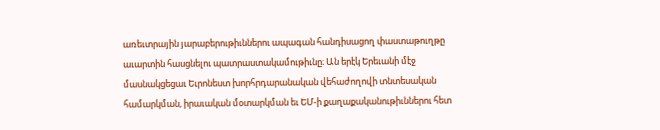առեւտրային յարաբերութիւններու ապագան հանդիսացող փաստաթուղթը աւարտին հասցնելու պատրաստակամութիւնը։ Ան երէկ Երեւանի մէջ մասնակցեցաւ Եւրոնեստ խորհրդարանական վեհաժողովի տնտեսական համարկման, իրաւական մօտարկման եւ ԵՄ-ի քաղաքականութիւններու հետ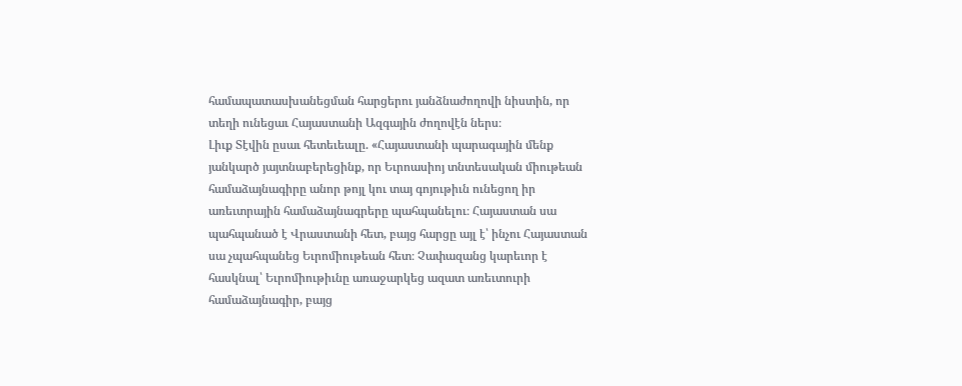համապատասխանեցման հարցերու յանձնաժողովի նիստին, որ տեղի ունեցաւ Հայաստանի Ազգային ժողովէն ներս։
Լիւք Տէվին ըսաւ հետեւեալը. «Հայաստանի պարագային մենք յանկարծ յայտնաբերեցինք, որ Եւրոասիոյ տնտեսական միութեան համաձայնագիրը անոր թոյլ կու տայ գոյութիւն ունեցող իր առեւտրային համաձայնագրերը պահպանելու։ Հայաստան սա պահպանած է Վրաստանի հետ, բայց հարցը այլ է՝ ինչու Հայաստան սա չպահպանեց Եւրոմիութեան հետ։ Չափազանց կարեւոր է հասկնալ՝ Եւրոմիութիւնը առաջարկեց ազատ առեւտուրի համաձայնագիր, բայց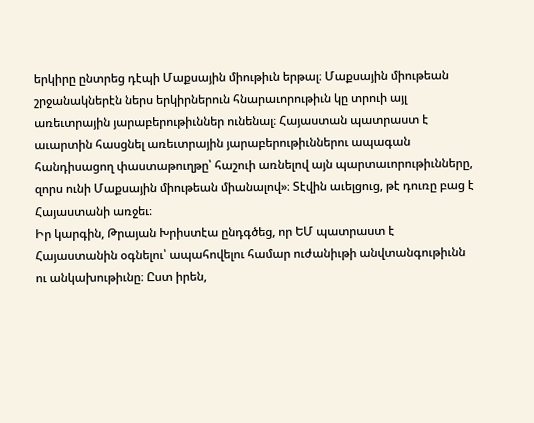երկիրը ընտրեց դէպի Մաքսային միութիւն երթալ։ Մաքսային միութեան շրջանակներէն ներս երկիրներուն հնարաւորութիւն կը տրուի այլ առեւտրային յարաբերութիւններ ունենալ։ Հայաստան պատրաստ է աւարտին հասցնել առեւտրային յարաբերութիւններու ապագան հանդիսացող փաստաթուղթը՝ հաշուի առնելով այն պարտաւորութիւնները, զորս ունի Մաքսային միութեան միանալով»։ Տէվին աւելցուց, թէ դուռը բաց է Հայաստանի առջեւ։
Իր կարգին, Թրայան Խրիստէա ընդգծեց, որ ԵՄ պատրաստ է Հայաստանին օգնելու՝ ապահովելու համար ուժանիւթի անվտանգութիւնն ու անկախութիւնը։ Ըստ իրեն,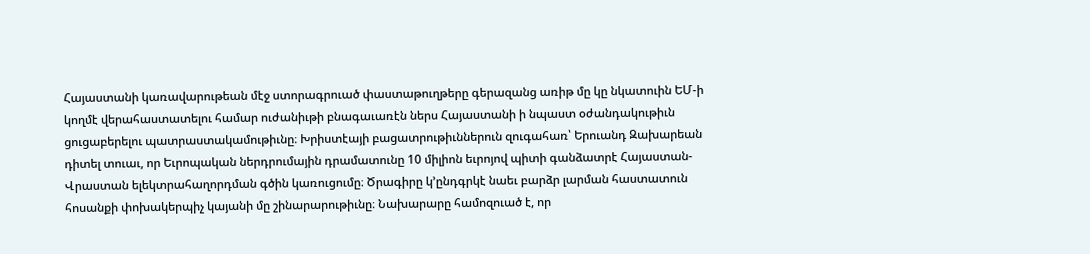Հայաստանի կառավարութեան մէջ ստորագրուած փաստաթուղթերը գերազանց առիթ մը կը նկատուին ԵՄ-ի կողմէ վերահաստատելու համար ուժանիւթի բնագաւառէն ներս Հայաստանի ի նպաստ օժանդակութիւն ցուցաբերելու պատրաստակամութիւնը։ Խրիստէայի բացատրութիւններուն զուգահառ՝ Երուանդ Զախարեան դիտել տուաւ, որ Եւրոպական ներդրումային դրամատունը 10 միլիոն եւրոյով պիտի գանձատրէ Հայաստան-Վրաստան ելեկտրահաղորդման գծին կառուցումը։ Ծրագիրը կ՚ընդգրկէ նաեւ բարձր լարման հաստատուն հոսանքի փոխակերպիչ կայանի մը շինարարութիւնը։ Նախարարը համոզուած է, որ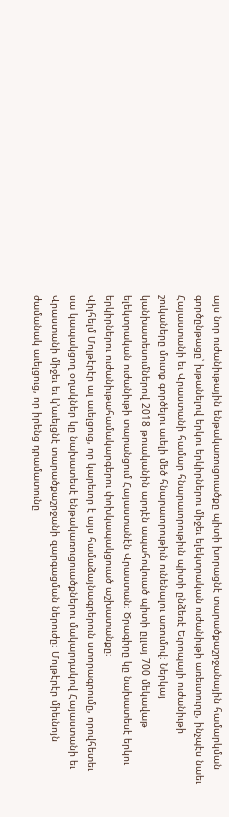այս նոր ուժանիւթային ենթակառուցուածքը պիտի խորացնէ տարածքաշրջանային համարկման գործընթացը՝ խթանելով երկու երկիրներու միջեւ ելեկտրական ուժանիւթի առեւտուրը, ինչպէս նաեւ Հայաստանի եւ Վրաստանի համար հնարաւորութիւն պիտի ընձեռէ Եւրոպայի ուժանիւթի շուկաները մուտք գործելու աւելի մեծ հնարաւորութիւն ունենալու առումով։ Ներկայ կանխատեսումներով 2018 թուականին արդէն ապահովուած պիտի ըլլայ 700 մեկավաթ ելեկտրական ուժանիւթի տարանցում Հայաստանէն Վրաստան։ Ծրագիրը կը նախատեսէ երկու երկիրներու ուժանիւթահամակարգերու փոխկապակցուած աշխատանքը։
Վիլհելմ Մոլթէրէր ալ աւելցուց, որ կարեւոր է այս համաձայնագրերուն ստորագրումը, որովհետեւ սա կապակցող օղակներ կը նախատեսէ ենթակառուցուածքներու մակարդակով Հայաստանի եւ Վրաստանի միջեւ եւ կ՚աւելցնէ տարածքաշրջանի զարգացման ներուժը։ Մոլթէրէր միեւնոյն ժամանակ աւելցուց, որ իրենց դրամատունը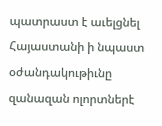պատրաստ է աւելցնել Հայաստանի ի նպաստ օժանդակութիւնը զանազան ոլորտներէ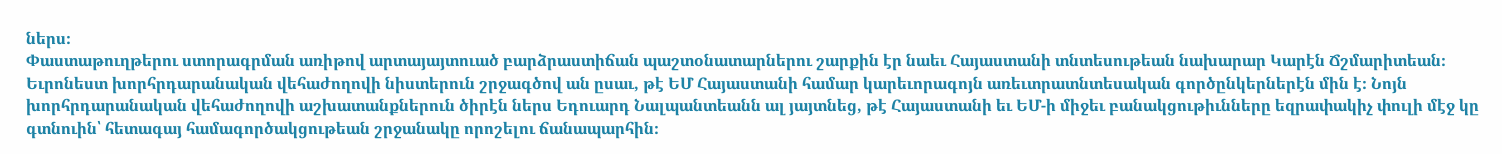ներս։
Փաստաթուղթերու ստորագրման առիթով արտայայտուած բարձրաստիճան պաշտօնատարներու շարքին էր նաեւ Հայաստանի տնտեսութեան նախարար Կարէն Ճշմարիտեան։ Եւրոնեստ խորհրդարանական վեհաժողովի նիստերուն շրջագծով ան ըսաւ, թէ ԵՄ Հայաստանի համար կարեւորագոյն առեւտրատնտեսական գործընկերներէն մին է։ Նոյն խորհրդարանական վեհաժողովի աշխատանքներուն ծիրէն ներս Եդուարդ Նալպանտեանն ալ յայտնեց, թէ Հայաստանի եւ ԵՄ-ի միջեւ բանակցութիւնները եզրափակիչ փուլի մէջ կը գտնուին՝ հետագայ համագործակցութեան շրջանակը որոշելու ճանապարհին։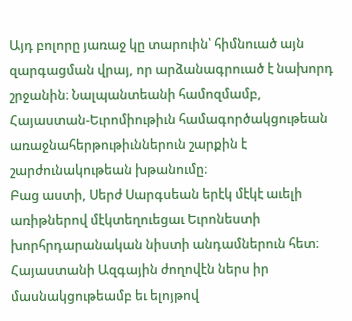Այդ բոլորը յառաջ կը տարուին՝ հիմնուած այն զարգացման վրայ, որ արձանագրուած է նախորդ շրջանին։ Նալպանտեանի համոզմամբ, Հայաստան-Եւրոմիութիւն համագործակցութեան առաջնահերթութիւններուն շարքին է շարժունակութեան խթանումը։
Բաց աստի, Սերժ Սարգսեան երէկ մէկէ աւելի առիթներով մէկտեղուեցաւ Եւրոնեստի խորհրդարանական նիստի անդամներուն հետ։ Հայաստանի Ազգային ժողովէն ներս իր մասնակցութեամբ եւ ելոյթով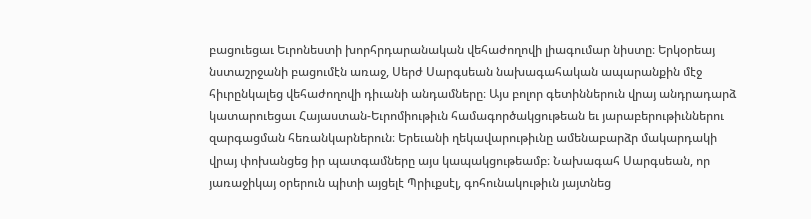բացուեցաւ Եւրոնեստի խորհրդարանական վեհաժողովի լիագումար նիստը։ Երկօրեայ նստաշրջանի բացումէն առաջ, Սերժ Սարգսեան նախագահական ապարանքին մէջ հիւրընկալեց վեհաժողովի դիւանի անդամները։ Այս բոլոր գետիններուն վրայ անդրադարձ կատարուեցաւ Հայաստան-Եւրոմիութիւն համագործակցութեան եւ յարաբերութիւններու զարգացման հեռանկարներուն։ Երեւանի ղեկավարութիւնը ամենաբարձր մակարդակի վրայ փոխանցեց իր պատգամները այս կապակցութեամբ։ Նախագահ Սարգսեան, որ յառաջիկայ օրերուն պիտի այցելէ Պրիւքսէլ, գոհունակութիւն յայտնեց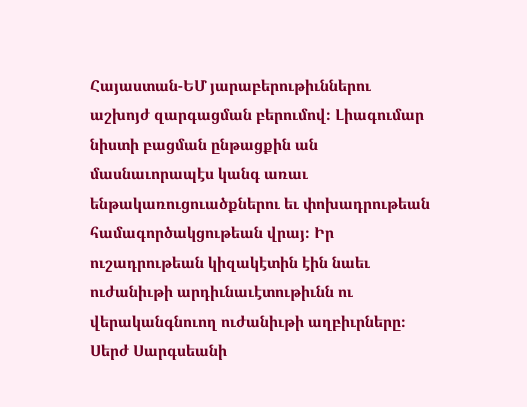Հայաստան-ԵՄ յարաբերութիւններու աշխոյժ զարգացման բերումով։ Լիագումար նիստի բացման ընթացքին ան մասնաւորապէս կանգ առաւ ենթակառուցուածքներու եւ փոխադրութեան համագործակցութեան վրայ։ Իր ուշադրութեան կիզակէտին էին նաեւ ուժանիւթի արդիւնաւէտութիւնն ու վերականգնուող ուժանիւթի աղբիւրները։ Սերժ Սարգսեանի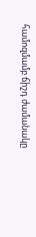համոզմամբ ճիշդ ժամանակը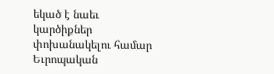եկած է նաեւ կարծիքներ փոխանակելու համար Եւրոպական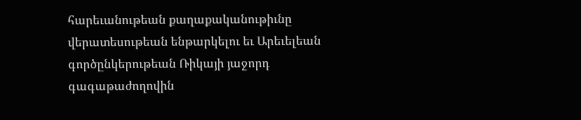հարեւանութեան քաղաքականութիւնը վերատեսութեան ենթարկելու եւ Արեւելեան գործընկերութեան Ռիկայի յաջորդ գագաթաժողովին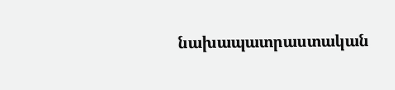նախապատրաստական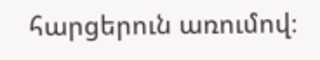հարցերուն առումով։